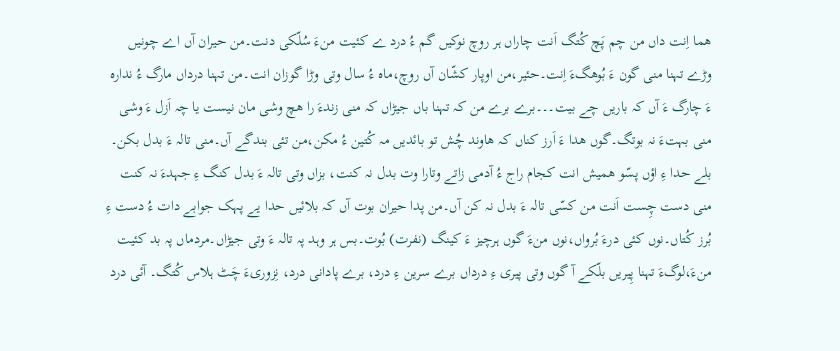ھما اِنت داں من چم پَچ کُتگ اَنت چاراں ہر روچ نوکیں گم ءُ درد ے کئیت منءَ سُلّکی دنت۔من حیران آں اے چونیں وڑے تہنا منی گون ءَ بُوھگءَ اِنت۔حئیر،من اوپار کشّان آں روچ،ماہ ءُ سال وتی وڑا گوزان انت۔من تہنا درداں مارگ ءُ ندارہ ءَ چارگ ءَ آں کہ باریں چے بیت۔۔۔برے برے من کہ تہنا باں جیڑاں کہ منی زندءَ را ھچ وشی مان نیست یا چہ اَزل ءَ وشی منی بہتءَ نہ بوتگ۔گوں ھدا ءَ اَرز کناں کہ ھاوند چُش تو بائدیں مہ کُتین ءُ مکن،من تئی بندگے آں۔منی تالہ ءَ بدل بکن۔
بلے حدا ءِ اؤں پسّو ھمیش انت کجام راج ءُ آدمی زاتے وتارا وت بدل نہ کنت، بزاں وتی تالہ ءَ بدل کنگ ءِ جہدءَ نہ کنت منی دست چِست اَنت من کسّی تالہ ءَ بدل نہ کن آں۔من پدا حیران بوت آں کہ بلائیں حدا یے پہک جوابے دات ءُ دست ءِ بُرز کُتاں۔نوں کئی درءَ بُرواں،نوں منءَ گوں ہرچیز ءَ کینگ (نفرت) بُوت۔بس ہر وہد پہ تالہ ءَ وتی جیڑاں۔مردماں پہ بد کئیت منءَ،لوگءَ تہنا پِیریں بلّکے آ گوں وتی پیری ءِ درداں برے سرین ءِ درد، برے پادانی درد، نِزوریءَ چَٹ ہلاس کُتگ۔ آئی درد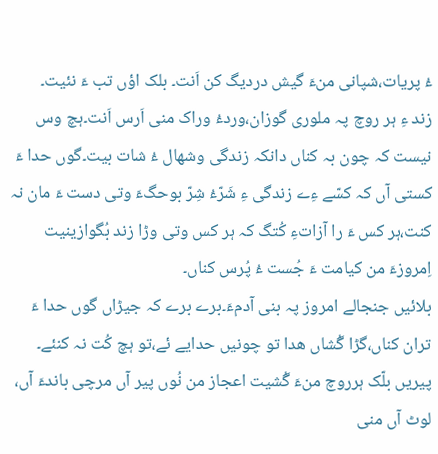ءُ پریات،شپانی منءَ گیش دردیگ کن اَنت۔ بلک اؤں تب ءَ نئیت۔
زند ءِ ہر روچ پہ ملوری گوزان،وردءُ وراک منی اَرس اَنت۔ہچ وس نیست کہ چون بہ کناں دانکہ زندگی وشھال ءُ شات بیت۔گوں حدا ءَ کستی آں کہ کسّے ءِے زندگی ءِ شَرّءُ شِرّ بوحگءَ وتی دست ءَ مان نہ کنت،ہر کس ءَ را آزاتءِ کُتگ کہ ہر کس وتی وڑا زند بُگوازینیت اِمروزءَ من کیامت ءَ جُست ءُ پُرس کناں۔
بلائیں جنجالے امروز پہ بنی آدمءَ۔برے برے کہ جیڑاں گوں حدا ءَ تران کناں،گڑا گُشاں ھدا تو چونیں حدایے ئے،تو ہچ کُت نہ کنئے۔ پیریں بلّک ہرروچ منءَ گُشیت اعجاز من نُوں پیر آں مرچی باندءَ آں، لوٹ آں منی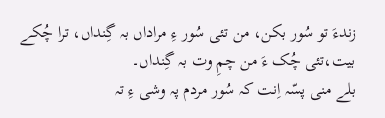زندءَ تو سُور بکن، من تئی سُور ءِ مراداں بہ گِنداں، ترا چُکے بیت،تئی چُک ءَ من چمِ وت بہ گِنداں۔
بلے منی پسّہ اِنت کہ سُور مردم پہ وشی ءِ تہ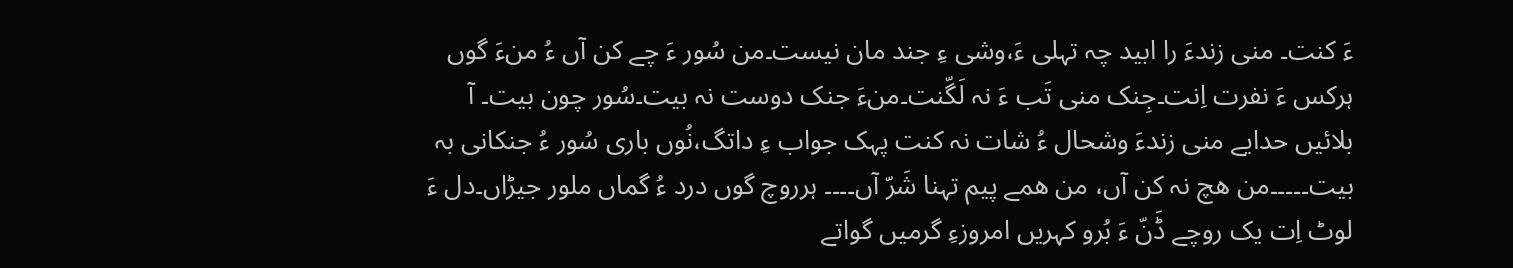ءَ کنت۔ منی زندءَ را ابید چہ تہلی ءَ،وشی ءِ جند مان نیست۔من سُور ءَ چے کن آں ءُ منءَ گوں ہرکس ءَ نفرت اِنت۔جِنک منی تَب ءَ نہ لَگّنت۔منءَ جنک دوست نہ بیت۔سُور چون بیت۔ آ بلائیں حدایے منی زندءَ وشحال ءُ شات نہ کنت پہک جواب ءِ داتگ،نُوں باری سُور ءُ جنکانی بہ بیت۔۔۔۔۔من ھچ نہ کن آں، من ھمے پیم تہنا شَرّ آں۔۔۔۔ ہرروچ گوں درد ءُ گماں ملور جیڑاں۔دل ءَ لوٹ اِت یک روچے ڈَنّ ءَ بُرو کہریں امروزءِ گرمیں گواتے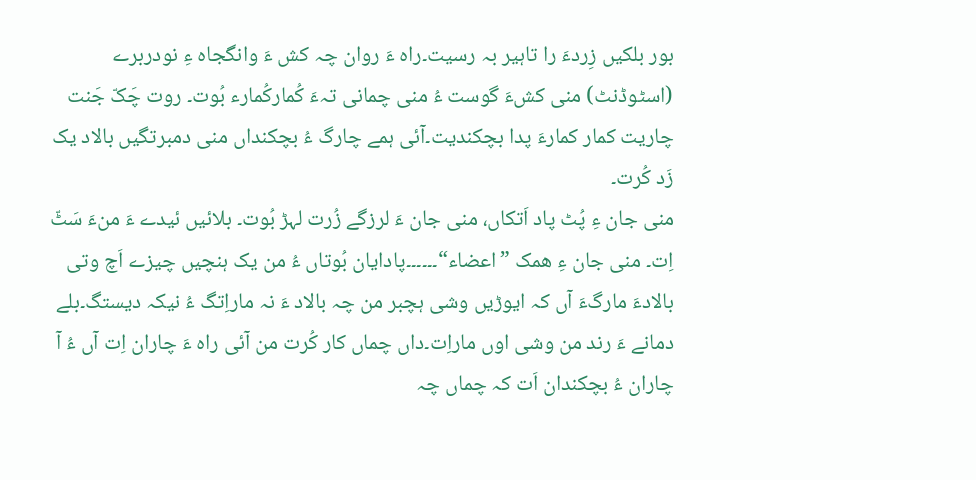بور بلکیں زِردءَ را تاہیر بہ رسیت۔راہ ءَ روان چہ کش ءَ وانگجاہ ءِ نودربرے (اسٹوڈنٹ) منی کشءَ گوست ءُ منی چمانی تہءَ کُمارکُمارء بُوت۔ روت چَکّ جَنت چاریت کمار کمارءَ پدا بچکندیت۔آئی ہمے چارگ ءُ بچکنداں منی دمبرتگیں بالاد یک زَد کُرت۔
منی جان ءِ پُٹ پاد اَتکاں، منی جان ءَ لرزگے زُرت لہڑ بُوت۔ بلائیں ئیدے ءَ منءَ سَٹّ اِت۔ منی جان ءِ ھمک ”اعضاء“۔۔۔۔۔۔پادایان بُوتاں ءُ من یک ہنچیں چیزے اَچ وتی بالادءَ مارگءَ آں کہ ایوڑیں وشی ہچبر من چہ بالاد ءَ نہ ماراِتگ ءُ نیکہ دیستگ۔بلے دمانے ءَ رند من وشی اوں ماراِت۔داں چماں کار کُرت من آئی راہ ءَ چاران اِت آں ءُ آ چاران ءُ بچکندان اَت کہ چماں چہ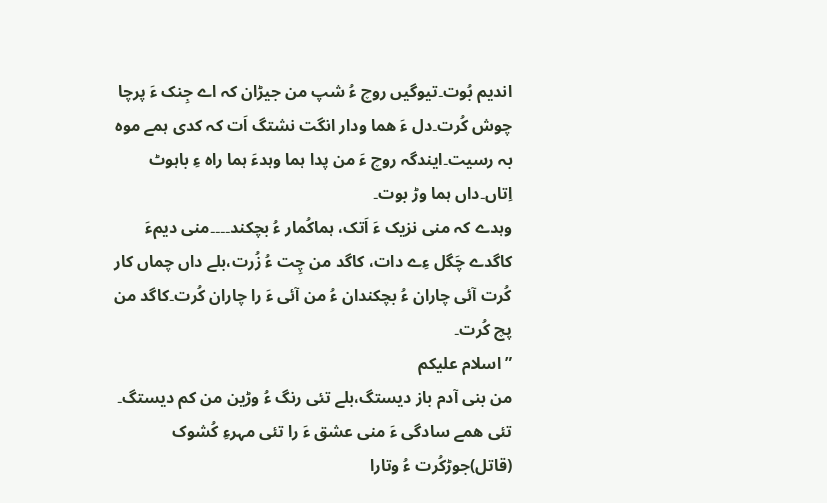اندیم بُوت۔تیوگیں روچ ءُ شپ من جیڑان کہ اے جِنک ءَ پرچا چوش کُرت۔دل ءَ ھما ودار انگت نشتگ اَت کہ کدی ہمے موہ بہ رسیت۔ایندگہ روچ ءَ من پدا ہما وہدءَ ہما راہ ءِ باہوٹ اِتاں۔داں ہما وڑ بوت۔
وہدے کہ منی نزیک ءَ اَتک، ہماکُمار ءُ بچکند۔۔۔۔منی دیمءَ کاگدے چَگل ءِے دات، کاگد من چِت ءُ زُرت،بلے داں چماں کار کُرت آئی چاران ءُ بچکندان ءُ من آئی ءَ را چاران کُرت۔کاگد من پچ کُرت۔
”اسلام علیکم
من بنی آدم باز دیستگ،بلے تئی رنگ ءُ وڑین من کم دیستگ۔ تئی ھمے سادگی ءَ منی عشق ءَ را تئی مہرءِ کُشوک (قاتل)جوڑکُرت ءُ وتارا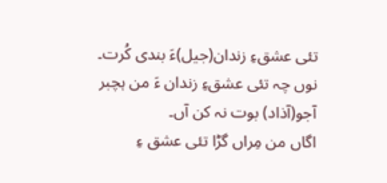تئی عشقءِ زندان(جیل)ءَ بندی کُرت۔ نوں چہ تئی عشقءِ زندان ءَ من ہچبر آجو(آذاد) بوت نہ کن آں۔
اگاں من مِراں گڑا تئی عشق ءِ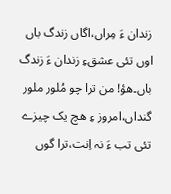زندان ءَ مِراں،اگاں زندگ باں اوں تئی عشقءِ زندان ءَ زندگ باں۔ھؤ! من ترا چو مُلور ملور گنداں،امروز ءِ ھچ یک چیزے تئی تب ءَ نہ اِنت،ترا گوں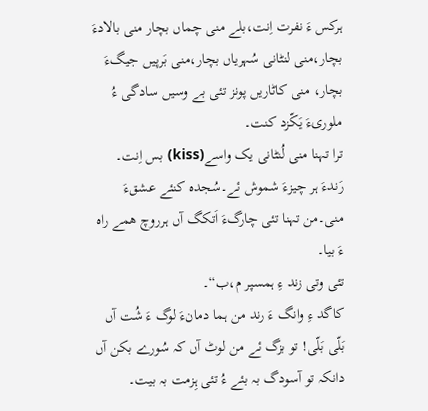ہرکس ءَ نفرت اِنت،بلے منی چماں بچار منی بالادءَ بچار،منی لنٹانی سُہریاں بچار،منی بَرپیں جیگءَ بچار، منی کاٹاریں پونز تئی بے وسیں سادگی ءُ ملوریءَ یَکّزد کنت۔
ترا تہنا منی لُنٹانی یک واسے(kiss) بس اِنت۔ رَندءَ ہر چیزءَ شموش ئے۔سُجدہ کنئے عشقءَ منی۔من تہنا تئی چارگءَ اَتکگ آں ہرروچ ھمے راہ ءَ بیا۔
تئی وتی زند ءِ ہمسپر م،ب“۔
کاگد ءِ وانگ ءَ رند من ہما دمانءَ لوگ ءَ شُت آں بَلّی بَلّی! تو بزگ ئے من لوٹ آں کہ سُورے بکن آں دانکہ تو آسودگ بہ بئے ءُ تئی ہِزمت بہ بیت۔